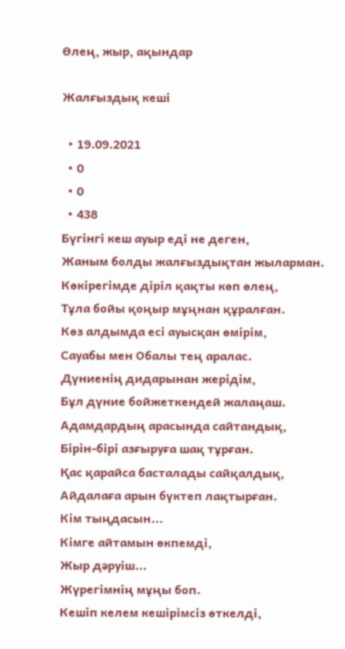Өлең, жыр, ақындар

Жалғыздық кеші

  • 19.09.2021
  • 0
  • 0
  • 438
Бүгінгі кеш ауыр еді не деген,
Жаным болды жалғыздықтан жыларман.
Көкірегімде діріл қақты көп өлең,
Тұла бойы қоңыр мұңнан құралған.
Көз алдымда есі ауысқан өмірім,
Сауабы мен Обалы тең аралас.
Дүниенің дидарынан жерідім,
Бұл дүние бойжеткендей жалаңаш.
Адамдардың арасында сайтандық,
Бірін-бірі азғыруға шақ тұрған.
Қас қарайса басталады сайқалдық,
Айдалаға арын бүктеп лақтырған.
Кім тыңдасын...
Кімге айтамын өкпемді,
Жыр дәруіш...
Жүрегімнің мұңы боп.
Кешіп келем кешірімсіз өткелді,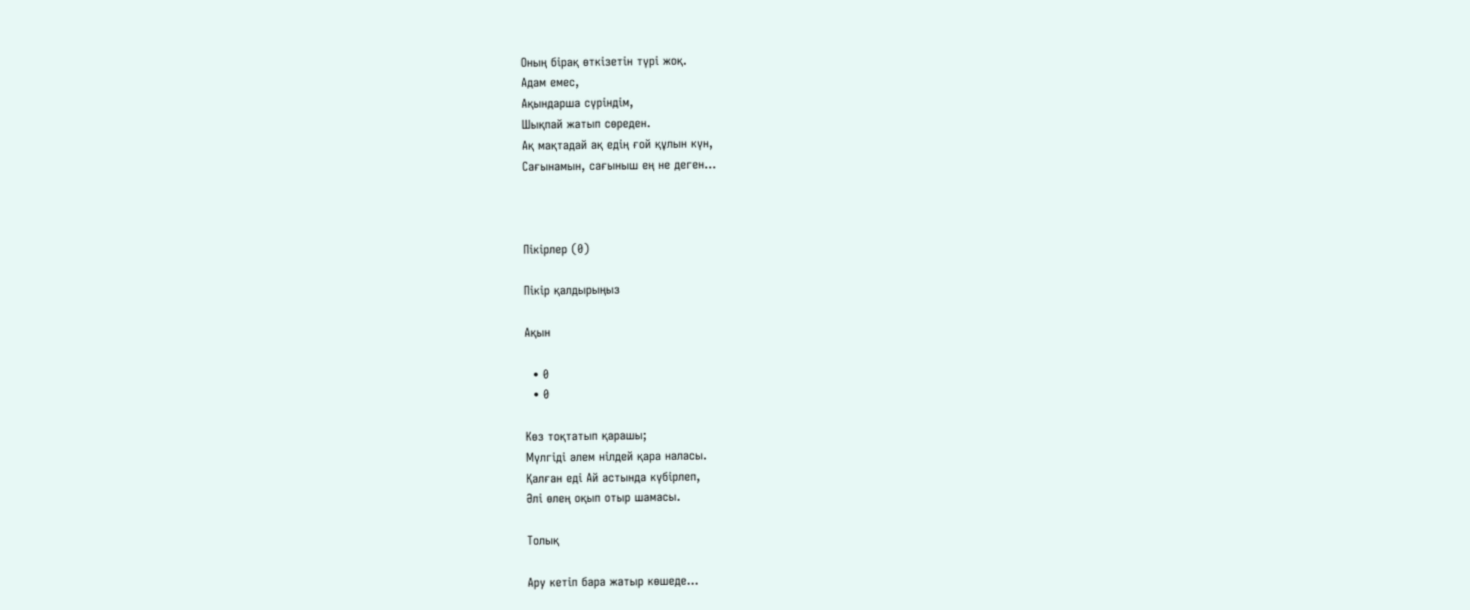Оның бірақ өткізетін түрі жоқ.
Адам емес,
Ақындарша сүріндім,
Шықпай жатып сөреден.
Ақ мақтадай ақ едің ғой құлын күн,
Сағынамын, сағыныш ең не деген...



Пікірлер (0)

Пікір қалдырыңыз

Ақын

  • 0
  • 0

Көз тоқтатып қарашы;
Мүлгіді әлем нілдей қара наласы.
Қалған еді Ай астында күбірлеп,
Әлі өлең оқып отыр шамасы.

Толық

Ару кетіп бара жатыр көшеде...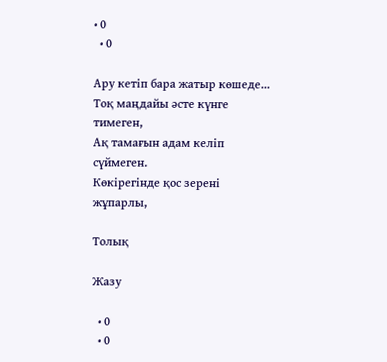• 0
  • 0

Ару кетіп бара жатыр көшеде...
Тоқ маңдайы әсте күнге тимеген,
Ақ тамағын адам келіп сүймеген.
Көкірегінде қос зерені жұпарлы,

Толық

Жазу

  • 0
  • 0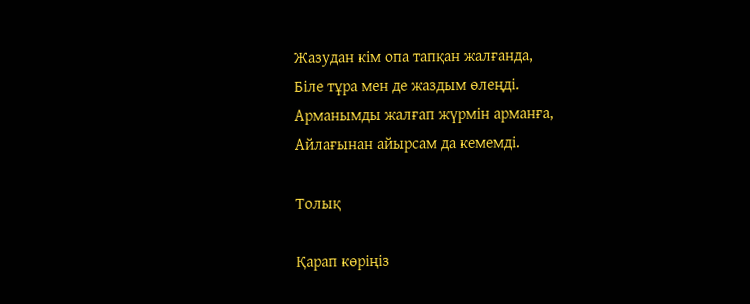Жазудан кім опа тапқан жалғанда,
Біле тұра мен де жаздым өлеңді.
Арманымды жалғап жүрмін арманға,
Айлағынан айырсам да кемемді.

Толық

Қарап көріңіз